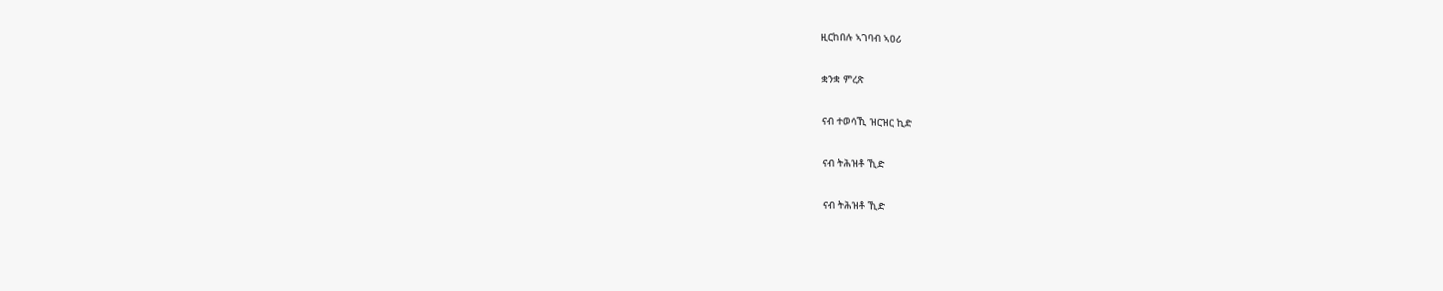ዚርከበሉ ኣገባብ ኣዐሪ

ቋንቋ ምረጽ

ናብ ተወሳኺ ዝርዝር ኪድ

ናብ ትሕዝቶ ኺድ

ናብ ትሕዝቶ ኺድ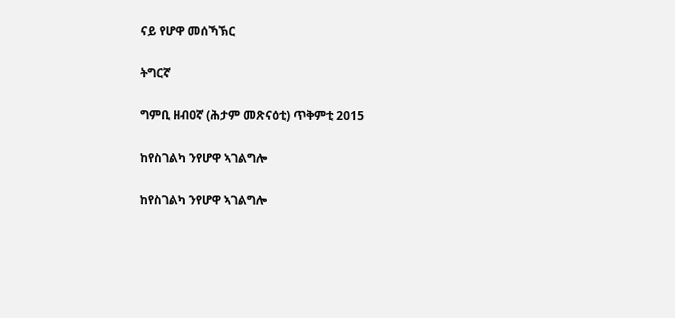ናይ የሆዋ መሰኻኽር

ትግርኛ

ግምቢ ዘብዐኛ (ሕታም መጽናዕቲ) ጥቅምቲ 2015

ከየስገልካ ንየሆዋ ኣገልግሎ

ከየስገልካ ንየሆዋ ኣገልግሎ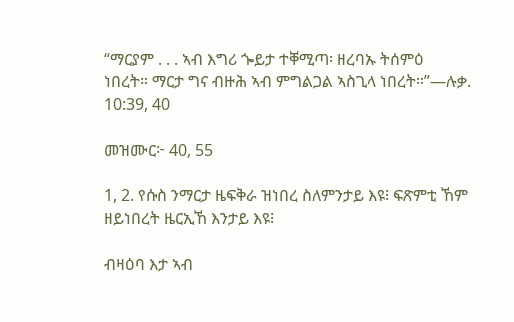“ማርያም . . . ኣብ እግሪ ጐይታ ተቐሚጣ፡ ዘረባኡ ትሰምዕ ነበረት። ማርታ ግና ብዙሕ ኣብ ምግልጋል ኣስጊላ ነበረት።”—ሉቃ. 10:39, 40

መዝሙር፦ 40, 55

1, 2. የሱስ ንማርታ ዜፍቅራ ዝነበረ ስለምንታይ እዩ፧ ፍጽምቲ ኸም ዘይነበረት ዜርኢኸ እንታይ እዩ፧

ብዛዕባ እታ ኣብ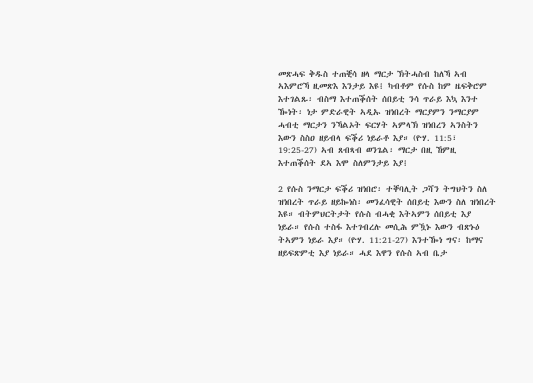መጽሓፍ ቅዱስ ተጠቒሳ ዘላ ማርታ ኽትሓስብ ከለኻ ኣብ ኣእምሮኻ ዚመጽእ እንታይ እዩ፧ ካብቶም የሱስ ከም ዜፍቅሮም እተገልጹ፡ ብስማ እተጠቕሰት ሰበይቲ ንሳ ጥራይ እኳ እንተ ዀነት፡ ነታ ምድራዊት ኣዲኡ ዝነበረት ማርያምን ንማርያም ሓብቲ ማርታን ንኻልኦት ፍርሃት ኣምላኽ ዝነበረን ኣንስትን እውን ስስዐ ዘይብላ ፍቕሪ ነይራቶ እያ። (ዮሃ. 11:5፣ 19:25-27) ኣብ ጸብጻብ ወንጌል፡ ማርታ በዚ ኸምዚ እተጠቕሰት ደኣ እሞ ስለምንታይ እያ፧

2 የሱስ ንማርታ ፍቕሪ ዝነበሮ፡ ተቐባሊት ጋሻን ትግህትን ስለ ዝነበረት ጥራይ ዘይኰነስ፡ መንፈሳዊት ሰበይቲ እውን ስለ ዝነበረት እዩ። ብትምህርትታት የሱስ ብሓቂ እትኣምን ሰበይቲ እያ ነይራ። የሱስ ተስፋ እተገብረሉ መሲሕ ምዃኑ እውን ብጽኑዕ ትኣምን ነይራ እያ። (ዮሃ. 11:21-27) እንተዀነ ግና፡ ከማና ዘይፍጽምቲ እያ ነይራ። ሓደ እዋን የሱስ ኣብ ቤታ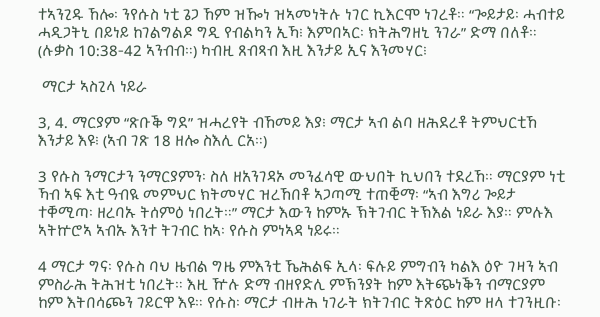ተኣንጊዱ ኸሎ፡ ንየሱስ ነቲ ጌጋ ኸም ዝዀነ ዝኣመነትሉ ነገር ኪእርሞ ነገረቶ። “ጐይታይ፡ ሓብተይ ሓዲጋትኒ በይነይ ከገልግልዶ ግዲ የብልካን ኢኻ፧ እምበኣር፡ ክትሕግዘኒ ንገራ” ድማ በለቶ። (ሉቃስ 10:38-42 ኣንብብ።) ካብዚ ጸብጻብ እዚ እንታይ ኢና እንመሃር፧

 ማርታ ኣስጊላ ነይራ

3, 4. ማርያም “ጽቡቕ ግደ” ዝሓረየት ብኸመይ እያ፧ ማርታ ኣብ ልባ ዘሕደረቶ ትምህርቲኸ እንታይ እዩ፧ (ኣብ ገጽ 18 ዘሎ ስእሊ ርአ።)

3 የሱስ ንማርታን ንማርያምን፡ ስለ ዘአንገዳኦ መንፈሳዊ ውህበት ኪህበን ተደረኸ። ማርያም ነቲ ኻብ ኣፍ እቲ ዓብዪ መምህር ክትመሃር ዝረኸበቶ ኣጋጣሚ ተጠቒማ፡ “ኣብ እግሪ ጐይታ ተቐሚጣ፡ ዘረባኡ ትሰምዕ ነበረት።” ማርታ እውን ከምኡ ኽትገብር ትኽእል ነይራ እያ። ምሉእ ኣትኵሮኣ ኣብኡ እንተ ትገብር ከኣ፡ የሱስ ምነኣዳ ነይሩ።

4 ማርታ ግና፡ የሱስ ባህ ዜብል ግዜ ምእንቲ ኼሕልፍ ኢላ፡ ፍሉይ ምግብን ካልእ ዕዮ ገዛን ኣብ ምስራሕ ትሕዝቲ ነበረት። እዚ ዅሉ ድማ ብዘየድሊ ምኽንያት ከም እትጭነቕን ብማርያም ከም እትበሳጮን ገይርዋ እዩ። የሱስ፡ ማርታ ብዙሕ ነገራት ክትገብር ትጽዕር ከም ዘላ ተገንዚቡ፡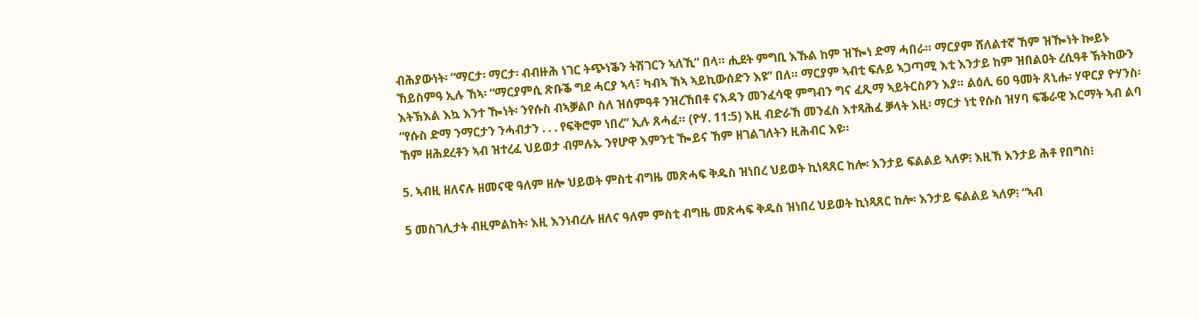ብሕያውነት፡ “ማርታ፡ ማርታ፡ ብብዙሕ ነገር ትጭነቕን ትሽገርን ኣለኺ” በላ። ሒደት ምግቢ እኹል ከም ዝዀነ ድማ ሓበራ። ማርያም ሸለልተኛ ኸም ዝዀነት ኰይኑ ኸይስምዓ ኢሉ ኸኣ፡ “ማርያምሲ ጽቡቕ ግደ ሓርያ ኣላ፣ ካብኣ ኸኣ ኣይኪውሰድን እዩ” በለ። ማርያም ኣብቲ ፍሉይ ኣጋጣሚ እቲ እንታይ ከም ዝበልዐት ረሲዓቶ ኽትከውን እትኽእል እኳ እንተ ዀነት፡ ንየሱስ ብኣቓልቦ ስለ ዝሰምዓቶ ንዝረኸበቶ ናእዳን መንፈሳዊ ምግብን ግና ፈጺማ ኣይትርስዖን እያ። ልዕሊ 60 ዓመት ጸኒሑ፡ ሃዋርያ ዮሃንስ፡ “የሱስ ድማ ንማርታን ንሓብታን . . . የፍቅሮም ነበረ” ኢሉ ጸሓፈ። (ዮሃ. 11:5) እዚ ብድራኸ መንፈስ እተጻሕፈ ቓላት እዚ፡ ማርታ ነቲ የሱስ ዝሃባ ፍቕራዊ እርማት ኣብ ልባ ኸም ዘሕደረቶን ኣብ ዝተረፈ ህይወታ ብምሉኡ ንየሆዋ እምንቲ ዀይና ኸም ዘገልገለትን ዚሕብር እዩ።

5. ኣብዚ ዘለናሉ ዘመናዊ ዓለም ዘሎ ህይወት ምስቲ ብግዜ መጽሓፍ ቅዱስ ዝነበረ ህይወት ኪነጻጸር ከሎ፡ እንታይ ፍልልይ ኣለዎ፧ እዚኸ እንታይ ሕቶ የበግስ፧

5 መስገሊታት ብዚምልከት፡ እዚ እንነብረሉ ዘለና ዓለም ምስቲ ብግዜ መጽሓፍ ቅዱስ ዝነበረ ህይወት ኪነጻጸር ከሎ፡ እንታይ ፍልልይ ኣለዎ፧ “ኣብ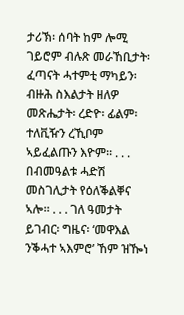ታሪኽ፡ ሰባት ከም ሎሚ ገይሮም ብሉጽ መራኸቢታት፡ ፈጣናት ሓተምቲ ማካይን፡ ብዙሕ ስእልታት ዘለዎ መጽሔታት፡ ረድዮ፡ ፊልም፡ ተለቪዥን ረኺቦም ኣይፈልጡን እዮም። . . . በብመዓልቱ ሓድሽ መስገሊታት የዕለቕልቐና ኣሎ። . . . ገለ ዓመታት ይገብር፡ ግዜና፡ ‘መዋእል ንቕሓተ ኣእምሮ’ ኸም ዝዀነ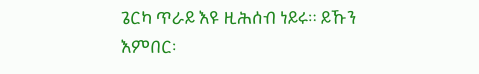ጌርካ ጥራይ እዩ ዚሕሰብ ነይሩ። ይኹን እምበር፡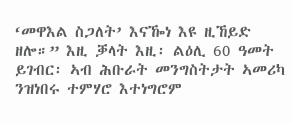‘መዋእል ስጋለት’ እናዀነ እዩ ዚኸይድ ዘሎ።” እዚ ቓላት እዚ፡ ልዕሊ 60 ዓመት ይገብር፡ ኣብ ሕቡራት መንግስትታት ኣመሪካ ንዝነበሩ ተምሃሮ እተነግሮም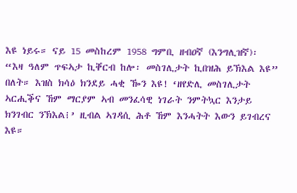እዩ ነይሩ። ናይ 15 መስከረም 1958 ግምቢ ዘብዐኛ (እንግሊዝኛ)፡ “እዛ ዓለም ጥፍኣታ ኪቐርብ ከሎ፡ መስገሊታት ኪበዝሕ ይኽእል እዩ” በለት። እዝስ ክሳዕ ክንደይ ሓቂ ዀን እዩ! ‘ዘየድሊ መስገሊታት ኣርሒቕና ኸም ማርያም ኣብ መንፈሳዊ ነገራት ንምትኳር እንታይ ክንገብር ንኽእል፧’ ዚብል ኣገዳሲ ሕቶ ኸም እንሓትት እውን ይገብረና እዩ።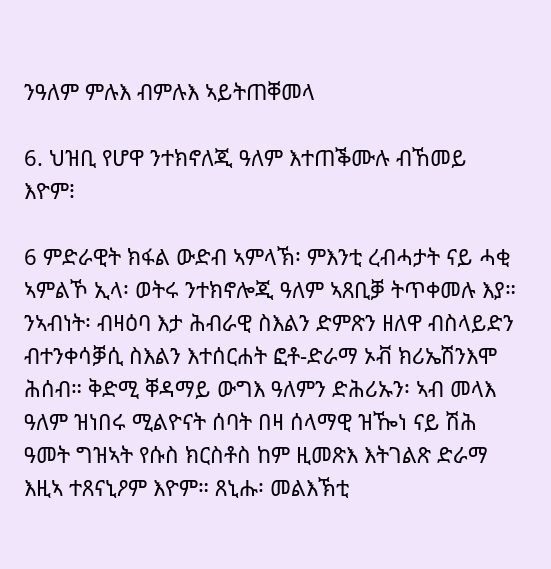ንዓለም ምሉእ ብምሉእ ኣይትጠቐመላ

6. ህዝቢ የሆዋ ንተክኖለጂ ዓለም እተጠቕሙሉ ብኸመይ እዮም፧

6 ምድራዊት ክፋል ውድብ ኣምላኽ፡ ምእንቲ ረብሓታት ናይ ሓቂ ኣምልኾ ኢላ፡ ወትሩ ንተክኖሎጂ ዓለም ኣጸቢቓ ትጥቀመሉ እያ። ንኣብነት፡ ብዛዕባ እታ ሕብራዊ ስእልን ድምጽን ዘለዋ ብስላይድን ብተንቀሳቓሲ ስእልን እተሰርሐት ፎቶ-ድራማ ኦቭ ክሪኤሽንእሞ ሕሰብ። ቅድሚ ቐዳማይ ውግእ ዓለምን ድሕሪኡን፡ ኣብ መላእ ዓለም ዝነበሩ ሚልዮናት ሰባት በዛ ሰላማዊ ዝዀነ ናይ ሽሕ ዓመት ግዝኣት የሱስ ክርስቶስ ከም ዚመጽእ እትገልጽ ድራማ እዚኣ ተጸናኒዖም እዮም። ጸኒሑ፡ መልእኽቲ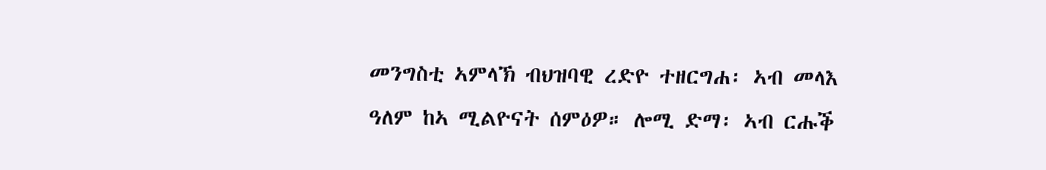መንግስቲ ኣምላኽ ብህዝባዊ ረድዮ ተዘርግሐ፡ ኣብ መላእ ዓለም ከኣ ሚልዮናት ሰምዕዎ። ሎሚ ድማ፡ ኣብ ርሑቕ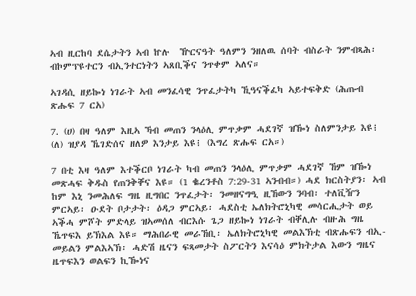ኣብ ዚርከባ ደሴታትን ኣብ ኵሉ  ዅርናዓት ዓለምን ንዘለዉ ሰባት ብስራት ንምብጻሕ፡ ብኮምፕዩተርን ብኢንተርነትን ኣጸቢቕና ንጥቀም ኣለና።

ኣገዳሲ ዘይኰነ ነገራት ኣብ መንፈሳዊ ንጥፈታትካ ኺዓናቕፈካ ኣይተፍቅድ (ሕጡብ ጽሑፍ 7 ርአ)

7. (ሀ) በዛ ዓለም እዚኣ ኻብ መጠን ንላዕሊ ምጥቃም ሓደገኛ ዝዀነ ስለምንታይ እዩ፧ (ለ) ዝያዳ ኼገድሰና ዘለዎ እንታይ እዩ፧ (እግረ ጽሑፍ ርአ።)

7 በቲ እዛ ዓለም እተቕርቦ ነገራት ካብ መጠን ንላዕሊ ምጥቃም ሓደገኛ ኸም ዝዀነ መጽሓፍ ቅዱስ የጠንቅቐና እዩ። (1 ቈረንቶስ 7:29-31 ኣንብብ።) ሓደ ክርስትያን፡ ኣብ ከም እኒ ንመሕለፍ ግዜ ዚግበር ንጥፈታት፡ ንመዘናግዒ ዚኸውን ንባብ፡ ተለቪዥን ምርኣይ፡ ዑደት ቦታታት፡ ዕዳጋ ምርኣይ፡ ሓደስቲ ኤለክትሮኒካዊ መሳርሒታት ወይ ኣቕሓ ምሾት ምድላይ ዝኣመሰለ ብርእሱ ጌጋ ዘይኰነ ነገራት ብቐሊሉ ብዙሕ ግዜ ኼጥፍእ ይኽእል እዩ። ማሕበራዊ መራኸቢ፡ ኤለክትሮኒካዊ መልእኽቲ ብጽሑፍን ብኢ-መይልን ምልእኣኽ፡ ሓድሽ ዜናን ፍጻመታት ስፖርትን እናሳዕ ምክትታል እውን ግዜና ዜጥፍእን ወልፍን ኪዀነና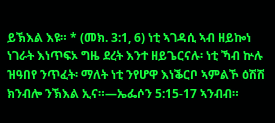ይኽእል እዩ። * (መክ. 3:1, 6) ነቲ ኣገዳሲ ኣብ ዘይኰነ ነገራት እነጥፍኦ ግዜ ደረት እንተ ዘይጌርናሉ፡ ነቲ ኻብ ኵሉ ዝዓበየ ንጥፈት፡ ማለት ነቲ ንየሆዋ እነቕርቦ ኣምልኾ ዕሽሽ ክንብሎ ንኽእል ኢና።—ኤፌሶን 5:15-17 ኣንብብ።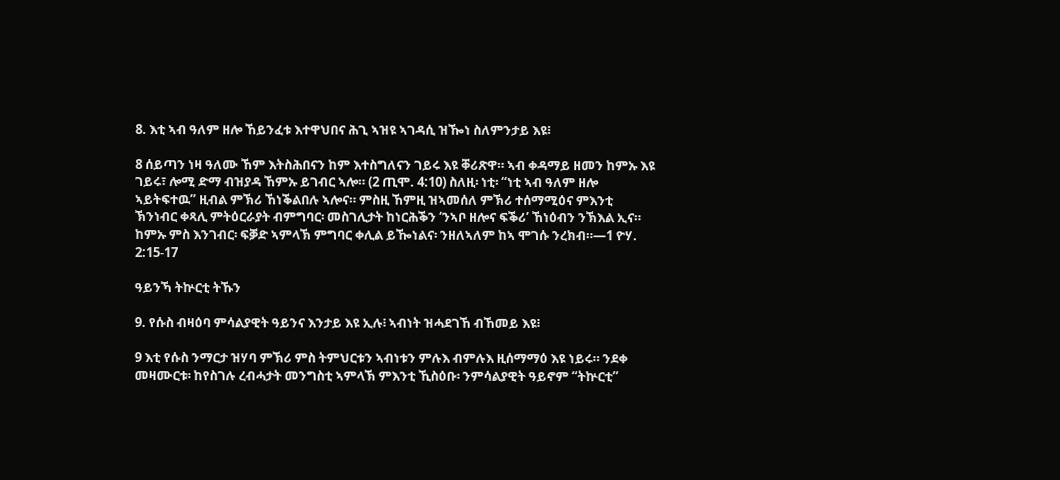8. እቲ ኣብ ዓለም ዘሎ ኸይንፈቱ እተዋህበና ሕጊ ኣዝዩ ኣገዳሲ ዝዀነ ስለምንታይ እዩ፧

8 ሰይጣን ነዛ ዓለሙ ኸም እትስሕበናን ከም እተስግለናን ገይሩ እዩ ቐሪጽዋ። ኣብ ቀዳማይ ዘመን ከምኡ እዩ ገይሩ፣ ሎሚ ድማ ብዝያዳ ኸምኡ ይገብር ኣሎ። (2 ጢሞ. 4:10) ስለዚ፡ ነቲ፡ “ነቲ ኣብ ዓለም ዘሎ ኣይትፍተዉ” ዚብል ምኽሪ ኸነቕልበሉ ኣሎና። ምስዚ ኸምዚ ዝኣመሰለ ምኽሪ ተሰማሚዕና ምእንቲ ኽንነብር ቀጻሊ ምትዕርራያት ብምግባር፡ መስገሊታት ከነርሕቕን ‘ንኣቦ ዘሎና ፍቕሪ’ ኸነዕብን ንኽእል ኢና። ከምኡ ምስ እንገብር፡ ፍቓድ ኣምላኽ ምግባር ቀሊል ይዀነልና፡ ንዘለኣለም ከኣ ሞገሱ ንረክብ።—1 ዮሃ. 2:15-17

ዓይንኻ ትኵርቲ ትኹን

9. የሱስ ብዛዕባ ምሳልያዊት ዓይንና እንታይ እዩ ኢሉ፧ ኣብነት ዝሓደገኸ ብኸመይ እዩ፧

9 እቲ የሱስ ንማርታ ዝሃባ ምኽሪ ምስ ትምህርቱን ኣብነቱን ምሉእ ብምሉእ ዚሰማማዕ እዩ ነይሩ። ንደቀ መዛሙርቱ፡ ከየስገሉ ረብሓታት መንግስቲ ኣምላኽ ምእንቲ ኺስዕቡ፡ ንምሳልያዊት ዓይኖም “ትኵርቲ”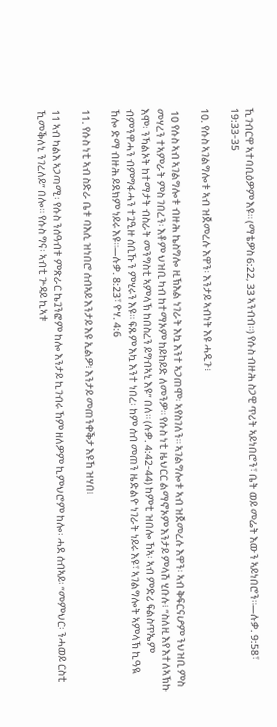ኺገብርዋ ኣተባቢዕዎም እዩ። (ማቴዎስ 6:22, 33 ኣንብብ።) የሱስ ብዙሕ ስጋዊ ጥሪት ኣይነበሮን፣ ቤት ወይ መሬት እውን ኣይነበሮን።—ሉቃ. 9:58፣ 19:33-35

10. የሱስ ኣገልግሎቱ ኣብ ዝጀመረሉ እዋን፡ እንታይ ኣብነት እዩ ሓዲጉ፧

 10 የሱስ ኣብ ኣገልግሎቱ ብዙሕ ኬስግሎ ዚኽእል ነገራት እኳ እንተ ኣጋጠሞ፡ ኣየስገለን። ኣገልግሎቱ ኣብ ዝጀመረሉ እዋን፡ ኣብ ቅፍርናሆም ንህዝቢ ምስ መሃረን ተኣምራት ምስ ገበረን፡ እቶም ህዝቢ ካብ ከተማኦም ከይከይድ ለመንዎ። የሱስ ነቲ ዜህርር ልማኖኦም እንታይ ምላሽ ሂቡሉ፧ “ስለዚ እየ እተለኣኽኩ እሞ፡ ንኻልኦት ከተማታት ብስራት መንግስቲ ኣምላኽ ከበስረን ይግብኣኒ እዩ” በለ። (ሉቃ. 4:42-44) ከምቲ ዝበሎ ኸኣ፡ ኣብ ምድሪ ፍልስጥኤም ብምንዋሓን ብምግፋሓን ተጓዒዙ ሰቢኹን ምሂሩን እዩ። ፍጹም እኳ እንተ ነበረ፡ ከም ሰብ መጠን ዜድልዮ ነገራት ነይሩ እዩ፣ ኣገልግሎት ኣምላኽ ኪዓዪ ኸሎ ድማ ብዙሕ ይደክም ነይሩ እዩ።—ሉቃ. 8:23፣ ዮሃ. 4:6

11. የሱስ ነቲ ኣብ ስድራ ቤቱ ባእሲ ዝነበሮ ሰብኣይ እንታይ እዩ ኢልዎ፧ እንታይ መጠንቀቕታ እዩኸ ዝሃበ፧

11 ኣብ ካልእ ኣጋጣሚ፡ የሱስ ንሰዓብቱ ምጽራር ኬጓንፎም ከሎ እንታይ ኪገብሩ ኸም ዘለዎም ኪምህሮም ከሎ፡ ሓደ ሰብኣይ፡ “መምህር፡ ንሓወይ ርስቲ ኺመቕለኒ ንገረለይ” በሎ። የሱስ ግና፡ ኣብቲ ጕዳይ ኪኣቱ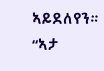ኣይደለየን። “ኣታ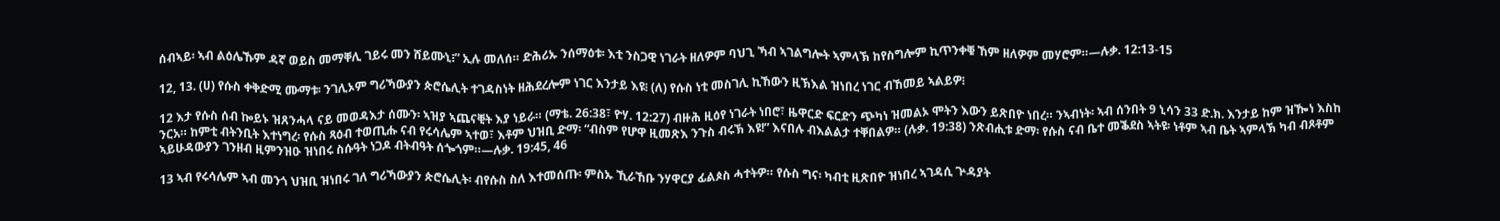ሰብኣይ፡ ኣብ ልዕሌኹም ዳኛ ወይስ መማቐሊ ገይሩ መን ሸይሙኒ፧” ኢሉ መለሰ። ድሕሪኡ ንሰማዕቱ፡ እቲ ንስጋዊ ነገራት ዘለዎም ባህጊ ኻብ ኣገልግሎት ኣምላኽ ከየስግሎም ኪጥንቀቑ ኸም ዘለዎም መሃሮም።—ሉቃ. 12:13-15

12, 13. (ሀ) የሱስ ቀቅድሚ ሙማቱ፡ ንገሊኦም ግሪኻውያን ጵሮሴሊት ተገዳስነት ዘሕደረሎም ነገር እንታይ እዩ፧ (ለ) የሱስ ነቲ መስገሊ ኪኸውን ዚኽእል ዝነበረ ነገር ብኸመይ ኣልይዎ፧

12 እታ የሱስ ሰብ ኰይኑ ዝጸንሓላ ናይ መወዳእታ ሰሙን፡ ኣዝያ ኣጨናቒት እያ ነይራ። (ማቴ. 26:38፣ ዮሃ. 12:27) ብዙሕ ዚዕየ ነገራት ነበሮ፣ ዜዋርድ ፍርድን ጭካነ ዝመልኦ ሞትን እውን ይጽበዮ ነበረ። ንኣብነት፡ ኣብ ሰንበት 9 ኒሳን 33 ድ.ክ. እንታይ ከም ዝዀነ እስከ ንርአ። ከምቲ ብትንቢት እተነግረ፡ የሱስ ጻዕብ ተወጢሑ ናብ የሩሳሌም ኣተወ፣ እቶም ህዝቢ ድማ፡ “ብስም የሆዋ ዚመጽእ ንጉስ ብሩኽ እዩ!” እናበሉ ብእልልታ ተቐበልዎ። (ሉቃ. 19:38) ንጽብሒቱ ድማ፡ የሱስ ናብ ቤተ መቕደስ ኣትዩ፡ ነቶም ኣብ ቤት ኣምላኽ ካብ ብጾቶም ኣይሁዳውያን ገንዘብ ዚምንዝዑ ዝነበሩ ስሱዓት ነጋዶ ብትብዓት ሰጐጎም።—ሉቃ. 19:45, 46

13 ኣብ የሩሳሌም ኣብ መንጎ ህዝቢ ዝነበሩ ገለ ግሪኻውያን ጵሮሴሊት፡ ብየሱስ ስለ እተመሰጡ፡ ምስኡ ኺራኸቡ ንሃዋርያ ፊልጶስ ሓተትዎ። የሱስ ግና፡ ካብቲ ዚጽበዮ ዝነበረ ኣገዳሲ ጕዳያት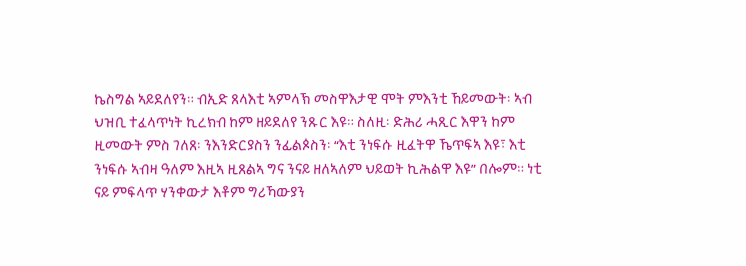ኬስግል ኣይደለየን። ብኢድ ጸላእቲ ኣምላኽ መስዋእታዊ ሞት ምእንቲ ኸይመውት፡ ኣብ ህዝቢ ተፈላጥነት ኪረክብ ከም ዘይደለየ ንጹር እዩ። ስለዚ፡ ድሕሪ ሓጺር እዋን ከም ዚመውት ምስ ገለጸ፡ ንእንድርያስን ንፊልጶስን፡ “እቲ ንነፍሱ ዚፈትዋ ኼጥፍኣ እዩ፣ እቲ ንነፍሱ ኣብዛ ዓለም እዚኣ ዚጸልኣ ግና ንናይ ዘለኣለም ህይወት ኪሕልዋ እዩ” በሎም። ነቲ ናይ ምፍላጥ ሃንቀውታ እቶም ግሪኻውያን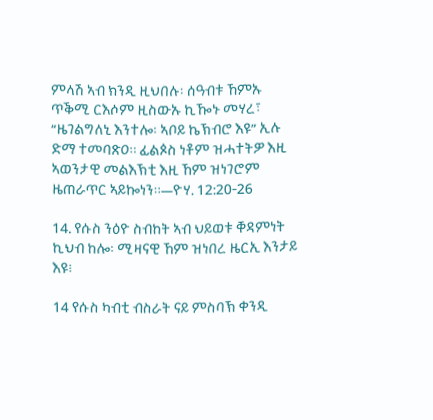ምላሽ ኣብ ክንዲ ዚህበሉ፡ ሰዓብቱ ኸምኡ ጥቕሚ ርእሶም ዚስውኡ ኪዀኑ መሃረ፣ “ዜገልግለኒ እንተሎ፡ ኣቦይ ኬኽብሮ እዩ” ኢሉ ድማ ተመባጽዐ። ፊልጶስ ነቶም ዝሓተትዎ እዚ ኣወንታዊ መልእኽቲ እዚ ኸም ዝነገሮም ዜጠራጥር ኣይኰነን።—ዮሃ. 12:20-26

14. የሱስ ንዕዮ ስብከት ኣብ ህይወቱ ቐዳምነት ኪህብ ከሎ፡ ሚዛናዊ ኸም ዝነበረ ዜርኢ እንታይ እዩ፧

14 የሱስ ካብቲ ብስራት ናይ ምስባኽ ቀንዲ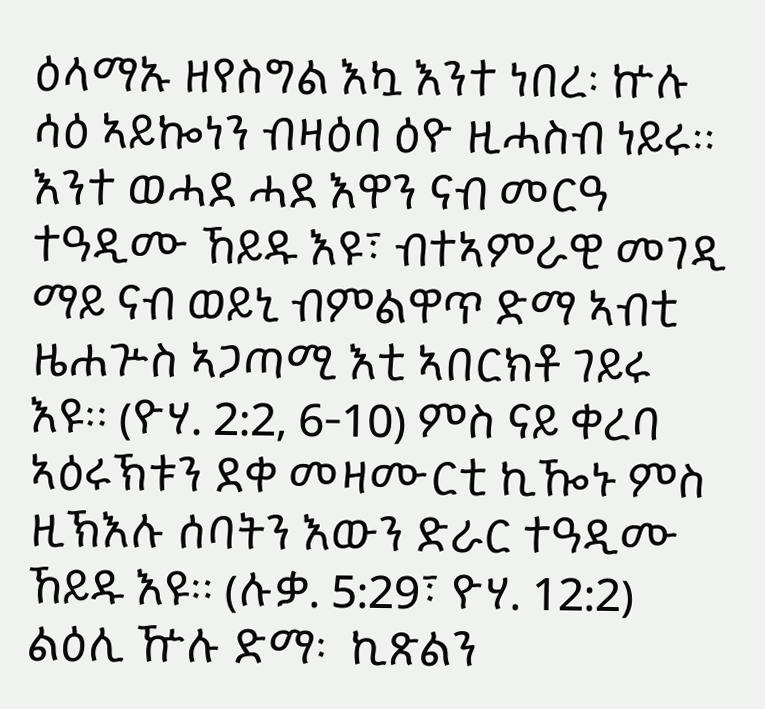ዕላማኡ ዘየስግል እኳ እንተ ነበረ፡ ኵሉ ሳዕ ኣይኰነን ብዛዕባ ዕዮ ዚሓስብ ነይሩ። እንተ ወሓደ ሓደ እዋን ናብ መርዓ ተዓዲሙ ኸይዱ እዩ፣ ብተኣምራዊ መገዲ ማይ ናብ ወይኒ ብምልዋጥ ድማ ኣብቲ ዜሐጕስ ኣጋጣሚ እቲ ኣበርክቶ ገይሩ እዩ። (ዮሃ. 2:2, 6-10) ምስ ናይ ቀረባ ኣዕሩኽቱን ደቀ መዛሙርቲ ኪዀኑ ምስ ዚኽእሉ ሰባትን እውን ድራር ተዓዲሙ ኸይዱ እዩ። (ሉቃ. 5:29፣ ዮሃ. 12:2) ልዕሊ ዅሉ ድማ፡  ኪጽልን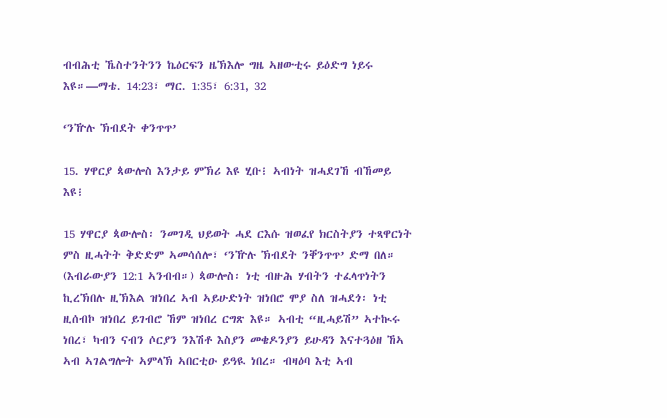ብብሕቲ ኼስተንትንን ኬዕርፍን ዜኽእሎ ግዜ ኣዘውቲሩ ይዕድግ ነይሩ እዩ።—ማቴ. 14:23፣ ማር. 1:35፣ 6:31, 32

‘ንዅሉ ኽብደት ቀንጥጥ’

15. ሃዋርያ ጳውሎስ እንታይ ምኽሪ እዩ ሂቡ፧ ኣብነት ዝሓደገኸ ብኸመይ እዩ፧

15 ሃዋርያ ጳውሎስ፡ ንመገዲ ህይወት ሓደ ርእሱ ዝወፈየ ክርስትያን ተጻዋርነት ምስ ዚሓትት ቅድድም ኣመሳሰሎ፣ ‘ንዅሉ ኽብደት ንቐንጥጥ’ ድማ በለ። (እብራውያን 12:1 ኣንብብ።) ጳውሎስ፡ ነቲ ብዙሕ ሃብትን ተፈላጥነትን ኪረኽበሉ ዚኽእል ዝነበረ ኣብ ኣይሁድነት ዝነበሮ ሞያ ስለ ዝሓደጎ፡ ነቲ ዚሰብኮ ዝነበረ ይገብሮ ኸም ዝነበረ ርግጽ እዩ። ኣብቲ “ዚሓይሽ” ኣተኲሩ ነበረ፣ ካብን ናብን ሶርያን ንእሽቶ እስያን መቄዶንያን ይሁዳን እናተጓዕዘ ኸኣ ኣብ ኣገልግሎት ኣምላኽ ኣበርቲዑ ይዓዪ ነበረ። ብዛዕባ እቲ ኣብ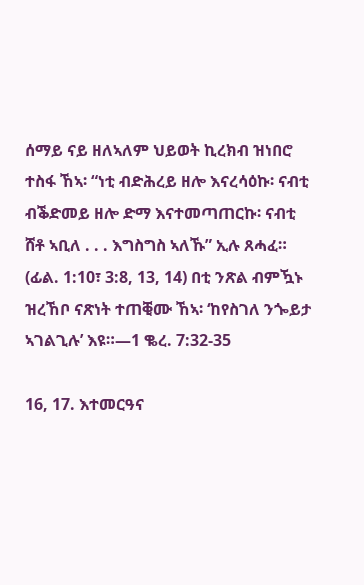ሰማይ ናይ ዘለኣለም ህይወት ኪረክብ ዝነበሮ ተስፋ ኸኣ፡ “ነቲ ብድሕረይ ዘሎ እናረሳዕኩ፡ ናብቲ ብቕድመይ ዘሎ ድማ እናተመጣጠርኩ፡ ናብቲ ሸቶ ኣቢለ . . . እግስግስ ኣለኹ” ኢሉ ጸሓፈ። (ፊል. 1:10፣ 3:8, 13, 14) በቲ ንጽል ብምዃኑ ዝረኸቦ ናጽነት ተጠቒሙ ኸኣ፡ ‘ከየስገለ ንጐይታ ኣገልጊሉ’ እዩ።—1 ቈረ. 7:32-35

16, 17. እተመርዓና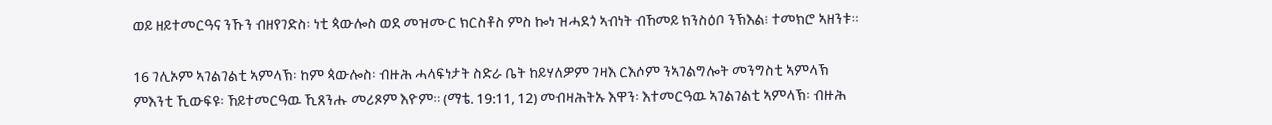ወይ ዘይተመርዓና ንኹን ብዘየገድስ፡ ነቲ ጳውሎስ ወደ መዝሙር ክርስቶስ ምስ ኰነ ዝሓደጎ ኣብነት ብኸመይ ክንስዕቦ ንኽእል፧ ተመክሮ ኣዘንቱ።

16 ገሊኦም ኣገልገልቲ ኣምላኽ፡ ከም ጳውሎስ፡ ብዙሕ ሓላፍነታት ስድራ ቤት ከይሃለዎም ገዛእ ርእሶም ንኣገልግሎት መንግስቲ ኣምላኽ ምእንቲ ኺውፍዩ፡ ኸይተመርዓዉ ኺጸንሑ መሪጾም እዮም። (ማቴ. 19:11, 12) መብዛሕትኡ እዋን፡ እተመርዓዉ ኣገልገልቲ ኣምላኽ፡ ብዙሕ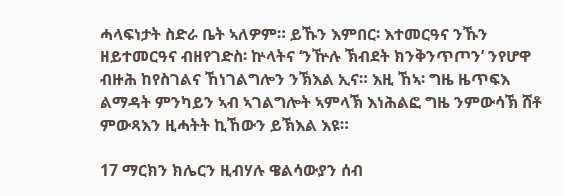ሓላፍነታት ስድራ ቤት ኣለዎም። ይኹን እምበር፡ እተመርዓና ንኹን ዘይተመርዓና ብዘየገድስ፡ ኵላትና ‘ንዅሉ ኽብደት ክንቅንጥጦን’ ንየሆዋ ብዙሕ ከየስገልና ኸነገልግሎን ንኽእል ኢና። እዚ ኸኣ፡ ግዜ ዜጥፍእ ልማዳት ምንካይን ኣብ ኣገልግሎት ኣምላኽ እነሕልፎ ግዜ ንምውሳኽ ሸቶ ምውጻእን ዚሓትት ኪኸውን ይኽእል እዩ።

17 ማርክን ክሌርን ዚብሃሉ ዌልሳውያን ሰብ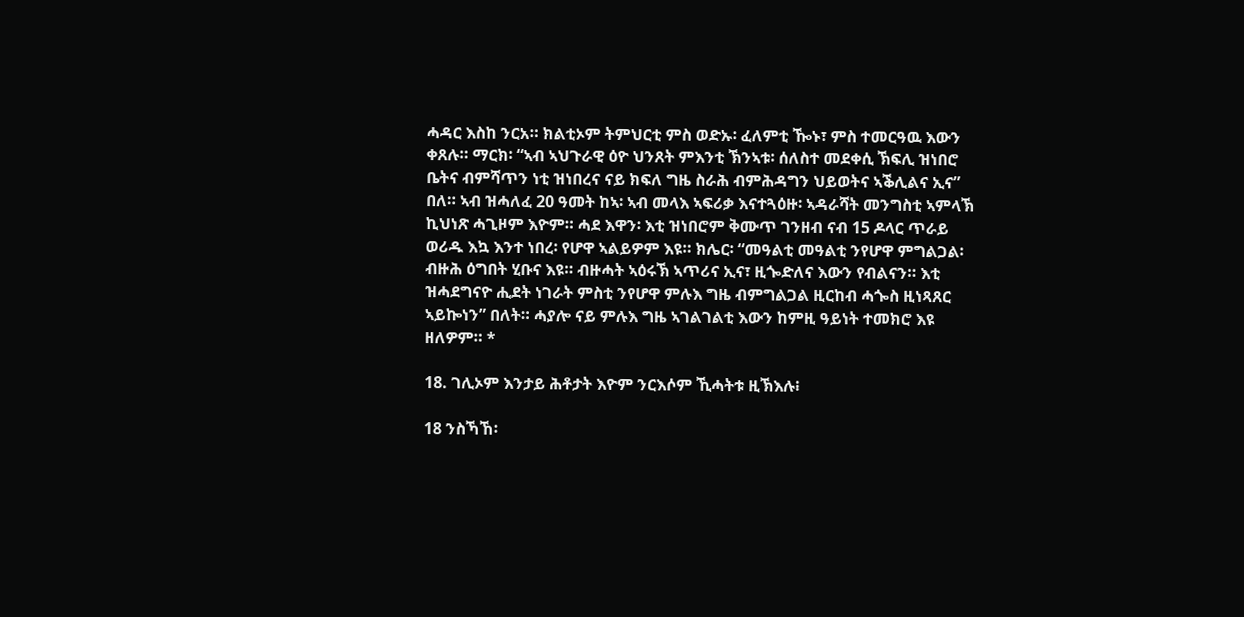ሓዳር እስከ ንርአ። ክልቲኦም ትምህርቲ ምስ ወድኡ፡ ፈለምቲ ዀኑ፣ ምስ ተመርዓዉ እውን ቀጸሉ። ማርክ፡ “ኣብ ኣህጉራዊ ዕዮ ህንጸት ምእንቲ ኽንኣቱ፡ ሰለስተ መደቀሲ ኽፍሊ ዝነበሮ ቤትና ብምሻጥን ነቲ ዝነበረና ናይ ክፍለ ግዜ ስራሕ ብምሕዳግን ህይወትና ኣቕሊልና ኢና” በለ። ኣብ ዝሓለፈ 20 ዓመት ከኣ፡ ኣብ መላእ ኣፍሪቃ እናተጓዕዙ፡ ኣዳራሻት መንግስቲ ኣምላኽ ኪህነጽ ሓጊዞም እዮም። ሓደ እዋን፡ እቲ ዝነበሮም ቅሙጥ ገንዘብ ናብ 15 ዶላር ጥራይ ወሪዱ እኳ እንተ ነበረ፡ የሆዋ ኣልይዎም እዩ። ክሌር፡ “መዓልቲ መዓልቲ ንየሆዋ ምግልጋል፡ ብዙሕ ዕግበት ሂቡና እዩ። ብዙሓት ኣዕሩኽ ኣጥሪና ኢና፣ ዚጐድለና እውን የብልናን። እቲ ዝሓደግናዮ ሒደት ነገራት ምስቲ ንየሆዋ ምሉእ ግዜ ብምግልጋል ዚርከብ ሓጐስ ዚነጻጸር ኣይኰነን” በለት። ሓያሎ ናይ ምሉእ ግዜ ኣገልገልቲ እውን ከምዚ ዓይነት ተመክሮ እዩ ዘለዎም። *

18. ገሊኦም እንታይ ሕቶታት እዮም ንርእሶም ኺሓትቱ ዚኽእሉ፧

18 ንስኻኸ፡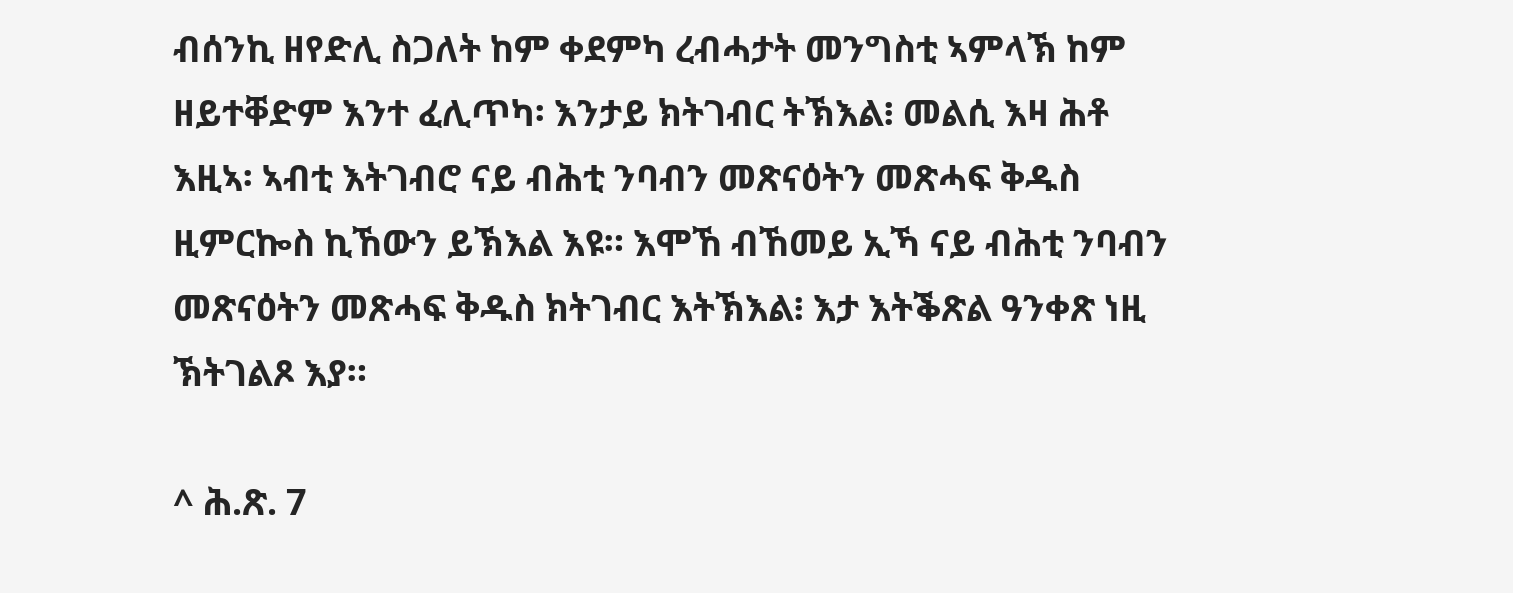ብሰንኪ ዘየድሊ ስጋለት ከም ቀደምካ ረብሓታት መንግስቲ ኣምላኽ ከም ዘይተቐድም እንተ ፈሊጥካ፡ እንታይ ክትገብር ትኽእል፧ መልሲ እዛ ሕቶ እዚኣ፡ ኣብቲ እትገብሮ ናይ ብሕቲ ንባብን መጽናዕትን መጽሓፍ ቅዱስ ዚምርኰስ ኪኸውን ይኽእል እዩ። እሞኸ ብኸመይ ኢኻ ናይ ብሕቲ ንባብን መጽናዕትን መጽሓፍ ቅዱስ ክትገብር እትኽእል፧ እታ እትቕጽል ዓንቀጽ ነዚ ኽትገልጾ እያ።

^ ሕ.ጽ. 7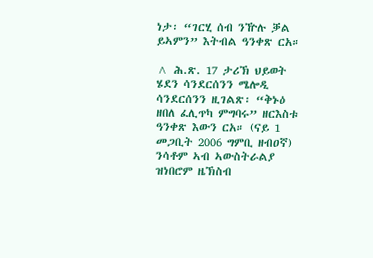ነታ፡ “ገርሂ ሰብ ንዅሉ ቓል ይኣምን” እትብል ዓንቀጽ ርአ።

^ ሕ.ጽ. 17 ታሪኽ ህይወት ሄደን ሳንደርሰንን ሜሎዲ ሳንደርሰንን ዚገልጽ፡ “ቅኑዕ ዘበለ ፈሊጥካ ምግባሩ” ዘርእስቱ ዓንቀጽ እውን ርአ። (ናይ 1 መጋቢት 2006 ግምቢ ዘብዐኛ) ንሳቶም ኣብ ኣውስትራልያ ዝነበሮም ዜኽስብ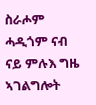ስራሖም ሓዲጎም ናብ ናይ ምሉእ ግዜ ኣገልግሎት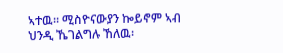ኣተዉ። ሚስዮናውያን ኰይኖም ኣብ ህንዲ ኼገልግሉ ኸለዉ፡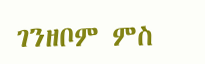ገንዘቦም ምስ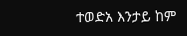ተወድአ እንታይ ከም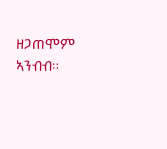ዘጋጠሞም ኣንብብ።